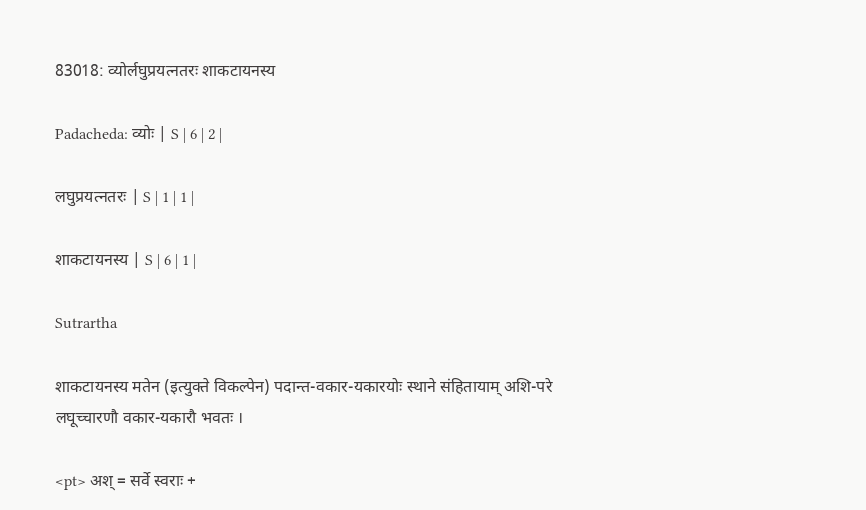83018: व्योर्लघुप्रयत्नतरः शाकटायनस्य

Padacheda: व्योः | S | 6 | 2 |

लघुप्रयत्नतरः | S | 1 | 1 |

शाकटायनस्य | S | 6 | 1 |

Sutrartha

शाकटायनस्य मतेन (इत्युक्ते विकल्पेन) पदान्त-वकार-यकारयोः स्थाने संहितायाम् अशि-परे लघूच्चारणौ वकार-यकारौ भवतः ।

<pt> अश् = सर्वे स्वराः +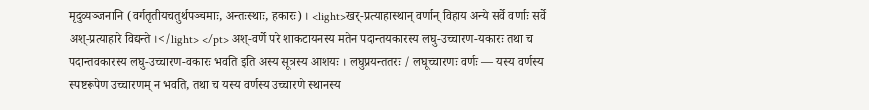मृदुव्यञ्जनानि (वर्गतृतीयचतुर्थपञ्चमाः, अन्तःस्थाः, हकारः) । <light>खर्-प्रत्याहास्थान् वर्णान् विहाय अन्ये सर्वे वर्णाः सर्वे अश्-प्रत्याहारे विद्यन्ते ।</light> </pt> अश्-वर्णे परे शाकटायनस्य मतेन पदान्तयकारस्य लघु-उच्चारण-यकारः तथा च पदान्तवकारस्य लघु-उच्चारण-वकारः भवति इति अस्य सूत्रस्य आशयः । लघुप्रयन्ततरः / लघूच्चारणः वर्णः — यस्य वर्णस्य स्पष्टरूपेण उच्चारणम् न भवति, तथा च यस्य वर्णस्य उच्चारणे स्थानस्य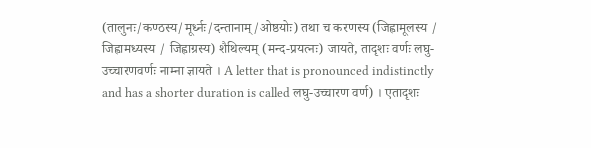(तालुनः/कण्ठस्य/मूर्ध्नः/दन्तानाम्/ओष्ठयोः) तथा च करणस्य (जिह्वामूलस्य / जिह्वामध्यस्य / जिह्वाग्रस्य) शैथिल्यम् (मन्द-प्रयत्नः) जायते, तादृशः वर्णः लघु-उच्चारणवर्णः नाम्ना ज्ञायते । A letter that is pronounced indistinctly and has a shorter duration is called लघु-उच्चारण वर्ण) । एतादृशः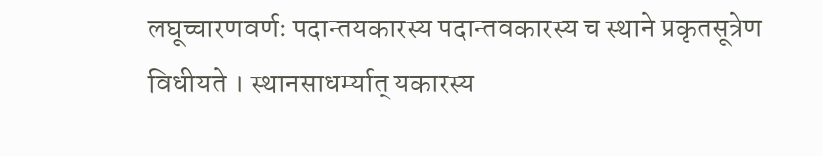लघूच्चारणवर्णः पदान्तयकारस्य पदान्तवकारस्य च स्थाने प्रकृतसूत्रेण विधीयते । स्थानसाधर्म्यात् यकारस्य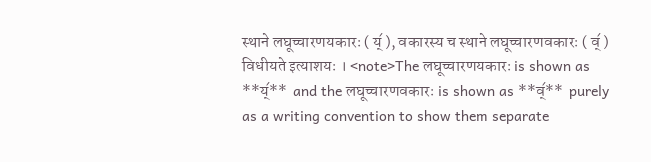स्थाने लघूच्चारणयकारः ( य्॔ ), वकारस्य च स्थाने लघूच्चारणवकारः ( व्॔ ) विधीयते इत्याशयः । <note>The लघूच्चारणयकारः is shown as **य्॔**  and the लघूच्चारणवकारः is shown as **व्॔**  purely as a writing convention to show them separate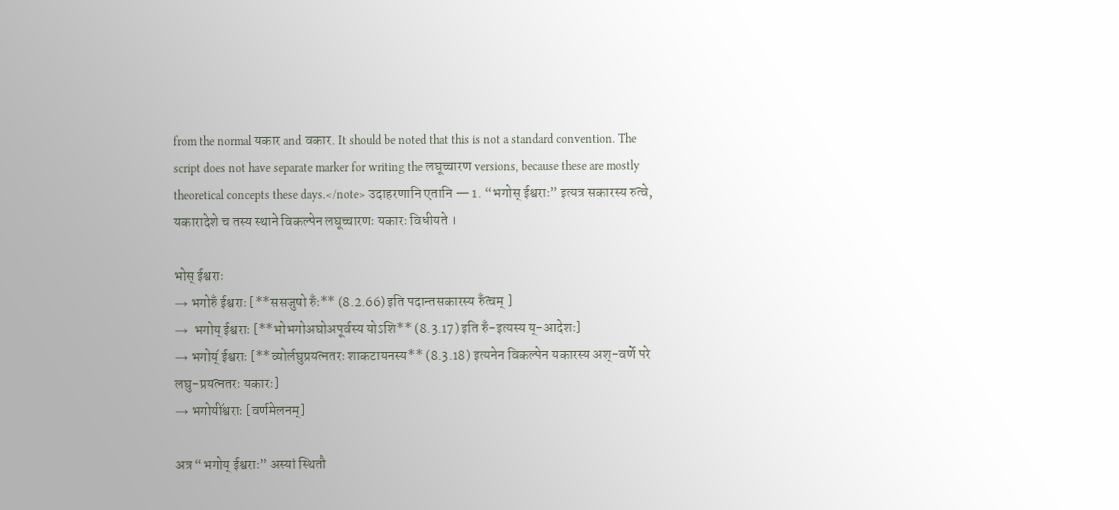from the normal यकार and वकार. It should be noted that this is not a standard convention. The script does not have separate marker for writing the लघूच्चारण versions, because these are mostly theoretical concepts these days.</note> उदाहरणानि एतानि — 1. “भगोस् ईश्वराः” इत्यत्र सकारस्य रुत्वे, यकारादेशे च तस्य स्थाने विकल्पेन लघूच्चारणः यकारः विधीयते ।

भोस् ईश्वराः
→ भगोरुँ ईश्वराः [**ससजुषो रुँः** (8.2.66) इति पदान्तसकारस्य रुँत्वम् ]
→  भगोय् ईश्वराः [**भोभगोअघोअपूर्वस्य योऽशि** (8.3.17) इति रुँ-इत्यस्य य्-आदेशः]
→ भगोय्॔ ईश्वराः [**व्योर्लघुप्रयत्नतरः शाकटायनस्य** (8.3.18) इत्यनेन विकल्पेन यकारस्य अश्-वर्णे परे लघु-प्रयत्नतरः यकारः]
→ भगोयी॔श्वराः [वर्णमेलनम्]

अत्र “भगोय् ईश्वराः” अस्यां स्थितौ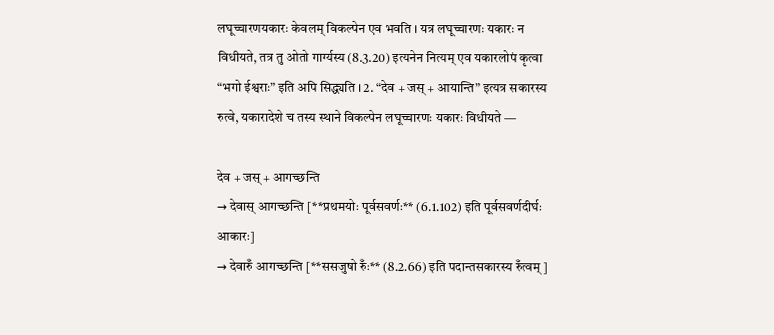लघूच्चारणयकारः केवलम् विकल्पेन एव भवति । यत्र लघूच्चारणः यकारः न विधीयते, तत्र तु ओतो गार्ग्यस्य (8.3.20) इत्यनेन नित्यम् एव यकारलोपं कृत्वा “भगो ईश्वराः” इति अपि सिद्ध्यति । 2. “देव + जस् + आयान्ति” इत्यत्र सकारस्य रुत्वे, यकारादेशे च तस्य स्थाने विकल्पेन लघूच्चारणः यकारः विधीयते —

देव + जस् + आगच्छन्ति
→ देवास् आगच्छन्ति [**प्रथमयोः पूर्वसवर्णः** (6.1.102) इति पूर्वसवर्णदीर्घः आकारः]
→ देवारुँ आगच्छन्ति [**ससजुषो रुँः** (8.2.66) इति पदान्तसकारस्य रुँत्वम् ]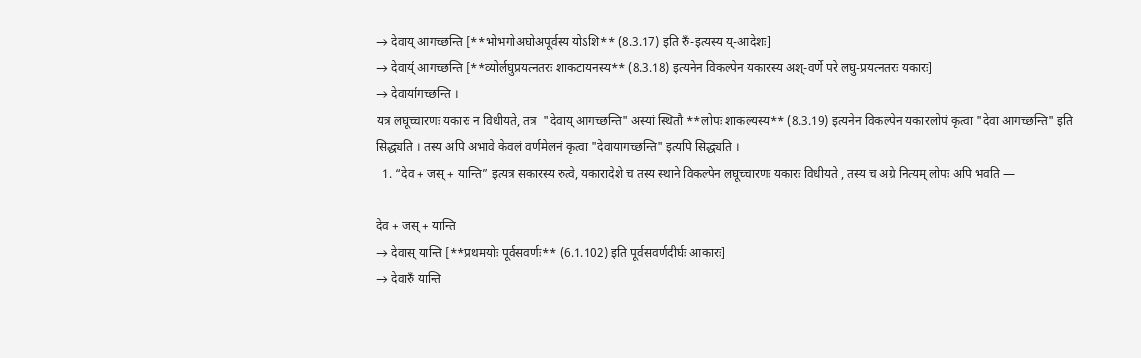→ देवाय् आगच्छन्ति [**भोभगोअघोअपूर्वस्य योऽशि** (8.3.17) इति रुँ-इत्यस्य य्-आदेशः]
→ देवाय्॔ आगच्छन्ति [**व्योर्लघुप्रयत्नतरः शाकटायनस्य** (8.3.18) इत्यनेन विकल्पेन यकारस्य अश्-वर्णे परे लघु-प्रयत्नतरः यकारः]
→ देवाया॔गच्छन्ति ।
यत्र लघूच्चारणः यकारः न विधीयते, तत्र  "देवाय् आगच्छन्ति" अस्यां स्थितौ **लोपः शाकल्यस्य** (8.3.19) इत्यनेन विकल्पेन यकारलोपं कृत्वा "देवा आगच्छन्ति" इति सिद्ध्यति । तस्य अपि अभावे केवलं वर्णमेलनं कृत्वा "देवायागच्छन्ति" इत्यपि सिद्ध्यति ।
  1. “देव + जस् + यान्ति” इत्यत्र सकारस्य रुत्वे, यकारादेशे च तस्य स्थाने विकल्पेन लघूच्चारणः यकारः विधीयते , तस्य च अग्रे नित्यम् लोपः अपि भवति —

देव + जस् + यान्ति
→ देवास् यान्ति [**प्रथमयोः पूर्वसवर्णः** (6.1.102) इति पूर्वसवर्णदीर्घः आकारः]
→ देवारुँ यान्ति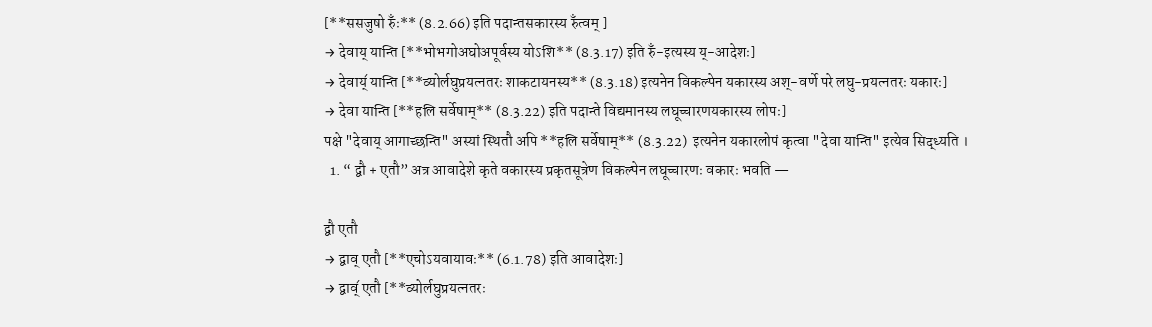[**ससजुषो रुँः** (8.2.66) इति पदान्तसकारस्य रुँत्वम् ]
→ देवाय् यान्ति [**भोभगोअघोअपूर्वस्य योऽशि** (8.3.17) इति रुँ-इत्यस्य य्-आदेशः]
→ देवाय्॔ यान्ति [**व्योर्लघुप्रयत्नतरः शाकटायनस्य** (8.3.18) इत्यनेन विकल्पेन यकारस्य अश्-वर्णे परे लघु-प्रयत्नतरः यकारः]
→ देवा यान्ति [**हलि सर्वेषाम्** (8.3.22) इति पदान्ते विद्यमानस्य लघूच्चारणयकारस्य लोपः]
पक्षे "देवाय् आगाच्छन्ति" अस्यां स्थितौ अपि **हलि सर्वेषाम्** (8.3.22)  इत्यनेन यकारलोपं कृत्वा "देवा यान्ति" इत्येव सिद्ध्यति ।
  1. “ द्वौ + एतौ” अत्र आवादेशे कृते वकारस्य प्रकृतसूत्रेण विकल्पेन लघूच्चारणः वकारः भवति —

द्वौ एतौ
→ द्वाव् एतौ [**एचोऽयवायावः** (6.1.78) इति आवादेशः]
→ द्वाव्॔ एतौ [**व्योर्लघुप्रयत्नतरः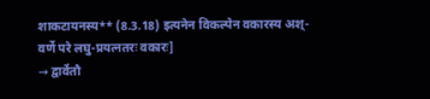शाकटायनस्य** (8.3.18) इत्यनेन विकल्पेन वकारस्य अश्-वर्णे परे लघु-प्रयत्नतरः वकारः]
→ द्वावे॔तौ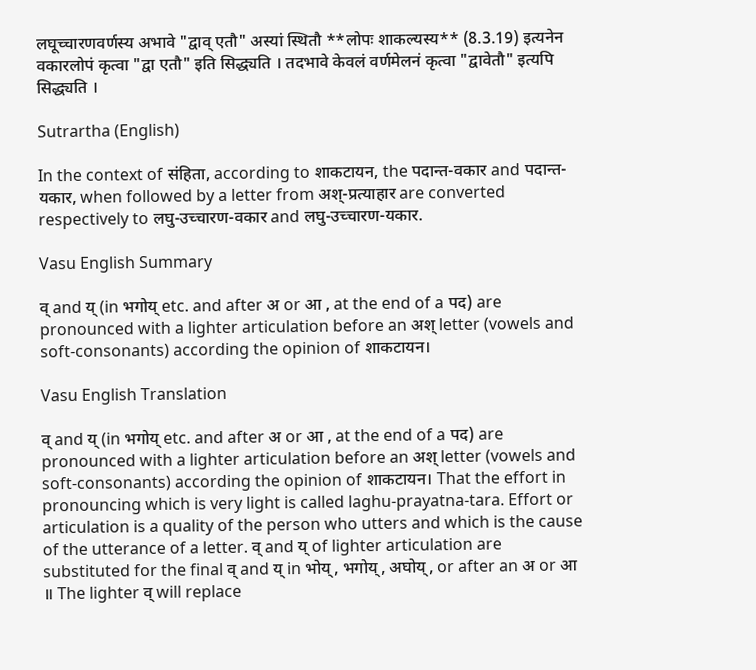लघूच्चारणवर्णस्य अभावे "द्वाव् एतौ" अस्यां स्थितौ **लोपः शाकल्यस्य** (8.3.19) इत्यनेन वकारलोपं कृत्वा "द्वा एतौ" इति सिद्ध्यति । तदभावे केवलं वर्णमेलनं कृत्वा "द्वावेतौ" इत्यपि सिद्ध्यति ।

Sutrartha (English)

In the context of संहिता, according to शाकटायन, the पदान्त-वकार and पदान्त-यकार, when followed by a letter from अश्-प्रत्याहार are converted respectively to लघु-उच्चारण-वकार and लघु-उच्चारण-यकार.

Vasu English Summary

व् and य् (in भगोय् etc. and after अ or आ , at the end of a पद) are pronounced with a lighter articulation before an अश् letter (vowels and soft-consonants) according the opinion of शाकटायन।

Vasu English Translation

व् and य् (in भगोय् etc. and after अ or आ , at the end of a पद) are pronounced with a lighter articulation before an अश् letter (vowels and soft-consonants) according the opinion of शाकटायन। That the effort in pronouncing which is very light is called laghu-prayatna-tara. Effort or articulation is a quality of the person who utters and which is the cause of the utterance of a letter. व् and य् of lighter articulation are substituted for the final व् and य् in भोय्, भगोय्, अघोय्, or after an अ or आ ॥ The lighter व् will replace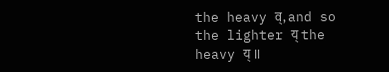the heavy व्, and so the lighter य् the heavy य् ॥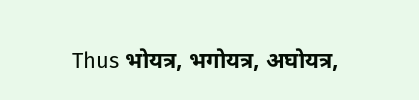Thus भोयत्र, भगोयत्र, अघोयत्र,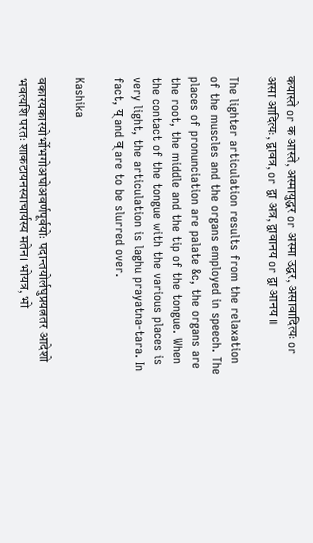कयास्ते or क आस्ते, अस्मायुद्धर or अस्मा उद्धर, असावादित्यः or असा आदित्यः, द्वावत्र, or द्वा अत्र, द्वावानय or द्वा आनय ॥

The lighter articulation results from the relaxation of the muscles and the organs employed in speech. The places of pronunciation are palate &c, the organs are the root, the middle and the tip of the tongue. When the contact of the tongue with the various places is very light, the articulation is laghu prayatna-tara. In fact, य् and व् are to be slurred over.

Kashika

वकारयकारयोर्भोभगोअघोअवर्णपूर्वयोः पदान्तयोर्लघुप्रयत्नतर आदेशो भवत्यशि परतः शाकटायनस्याचार्यस्य मतेन। भोयत्र, भो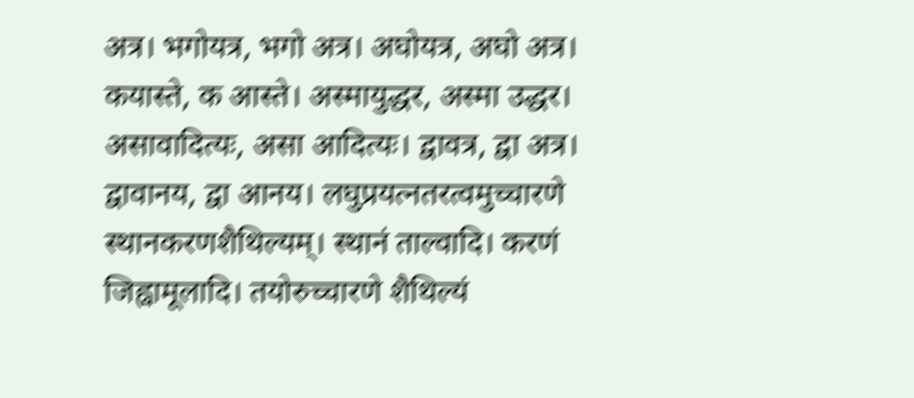अत्र। भगोयत्र, भगो अत्र। अघोयत्र, अघो अत्र। कयास्ते, क आस्ते। अस्मायुद्धर, अस्मा उद्धर। असावादित्यः, असा आदित्यः। द्वावत्र, द्वा अत्र। द्वावानय, द्वा आनय। लघुप्रयत्नतरत्वमुच्चारणे स्थानकरणशैथिल्यम्। स्थानं ताल्वादि। करणं जिह्वामूलादि। तयोरुच्चारणे शैथिल्यं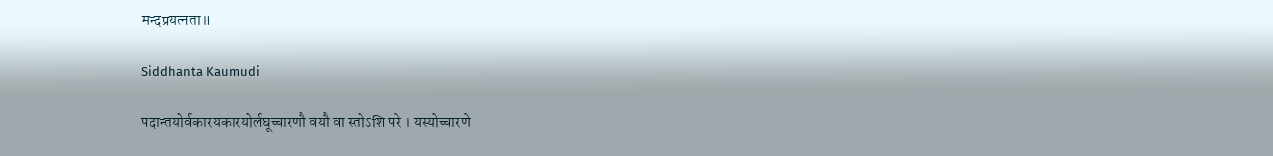मन्दप्रयत्नता॥

Siddhanta Kaumudi

पदान्तयोर्वकारयकारयोर्लघूच्चारणौ वयौ वा स्तोऽशि परे । यस्योच्चारणे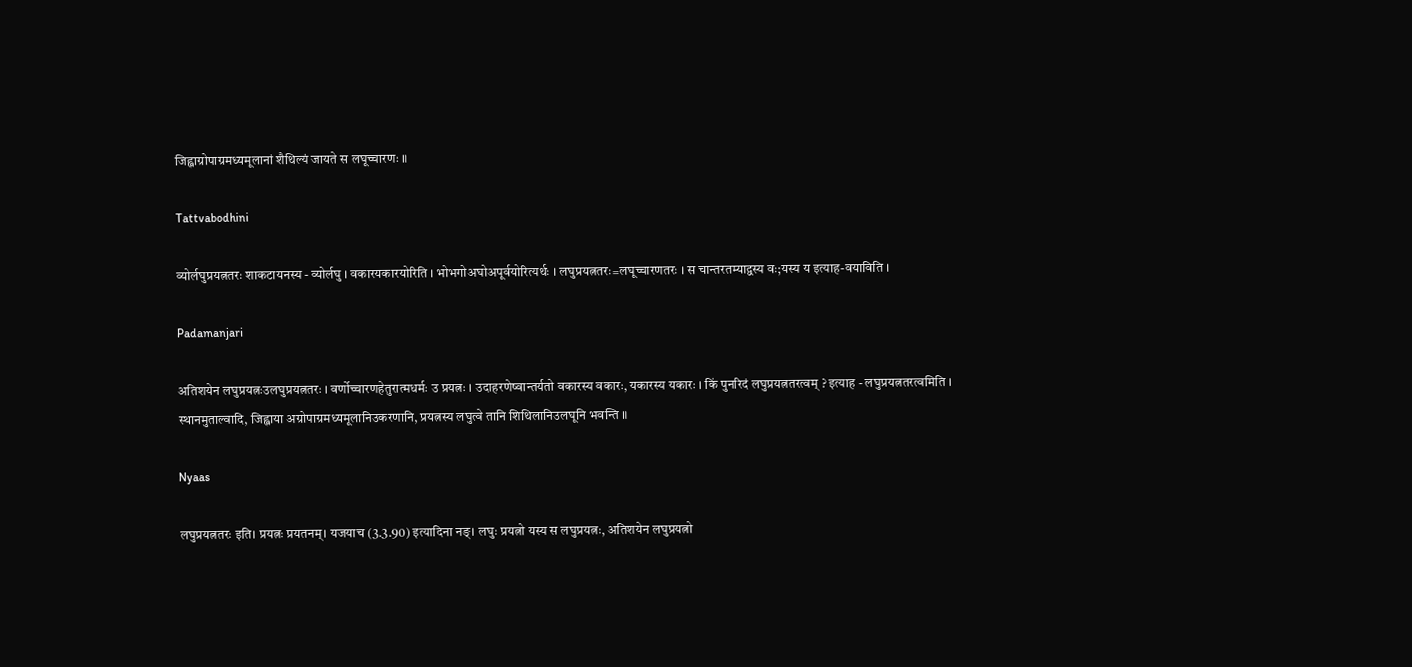जिह्वाग्रोपाग्रमध्यमूलानां शैथिल्यं जायते स लघूच्चारणः ॥

Tattvabodhini

व्योर्लघुप्रयत्नतरः शाकटायनस्य - व्योर्लघु । वकारयकारयोरिति । भोभगोअघोअपूर्वयोरित्यर्थः । लघुप्रयत्नतरः=लघूच्चारणतरः । स चान्तरतम्याद्वस्य वः;यस्य य इत्याह-वयाविति ।

Padamanjari

अतिशयेन लघुप्रयत्नःउलघुप्रयत्नतरः । वर्णोच्चारणहेतुरात्मधर्मः उ प्रयत्नः । उदाहरणेष्वान्तर्यतो वकारस्य वकारः, यकारस्य यकारः । किं पुनरिदं लघुप्रयत्नतरत्वम् ? इत्याह - लघुप्रयत्नतरत्वमिति । स्थानमुताल्वादि, जिह्वाया अग्रोपाग्रमध्यमूलानिउकरणानि, प्रयत्नस्य लघुत्वे तानि शिथिलानिउलघूनि भवन्ति ॥

Nyaas

लघुप्रयत्नतरः इति। प्रयत्नः प्रयतनम्। यजयाच (3.3.90) इत्यादिना नङ्। लघुः प्रयत्नो यस्य स लघुप्रयत्नः, अतिशयेन लघुप्रयत्नो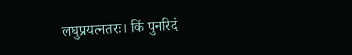लघुप्रयत्नतरः। किं पुनरिदं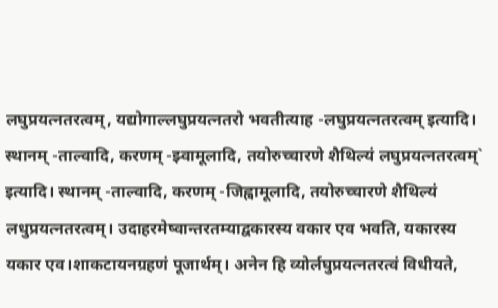लघुप्रयत्नतरत्वम्, यद्योगाल्लघुप्रयत्नतरो भवतीत्याह -लघुप्रयत्नतरत्वम् इत्यादि। स्थानम् -ताल्वादि, करणम् -झ्वामूलादि, तयोरुच्चारणे शैथिल्यं लघुप्रयत्नतरत्वम्` इत्यादि। स्थानम् -ताल्वादि, करणम् -जिह्वामूलादि, तयोरुच्चारणे शैथिल्यं लधुप्रयत्नतरत्वम्। उदाहरमेष्वान्तरतम्याद्वकारस्य वकार एव भवति, यकारस्य यकार एव।शाकटायनग्रहणं पूजार्थम्। अनेन हि व्योर्लघुप्रयत्नतरत्वं विधीयते,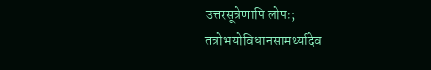उत्तरसूत्रेणापि लोपः; तत्रोभयोविधानसामर्थ्यादेव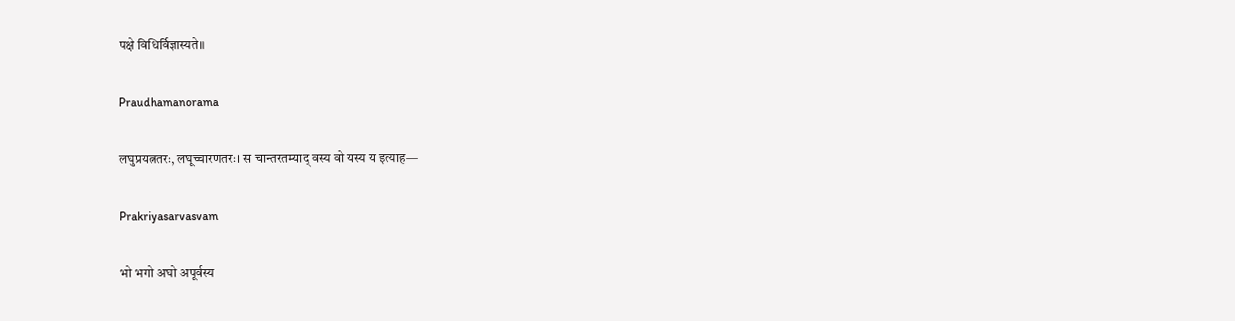पक्षे विधिर्विज्ञास्यते॥

Praudhamanorama

लघुप्रयत्नतरः, लघूच्चारणतरः। स चान्तरतम्याद् वस्य वो यस्य य इत्याह—

Prakriyasarvasvam

भो भगो अघो अपूर्वस्य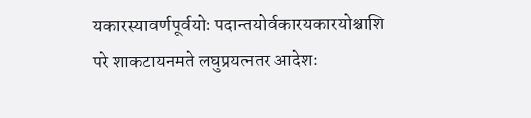यकारस्यावर्णपूर्वयोः पदान्तयोर्वकारयकारयोश्चाशि परे शाकटायनमते लघुप्रयत्नतर आदेशः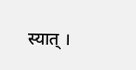स्यात् ।